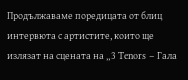Продължаваме поредицата от блиц интервюта с артистите, които ще излязат на сцената на „3 Tenors – Гала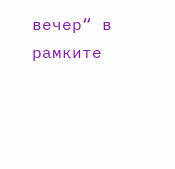вечер“ в рамките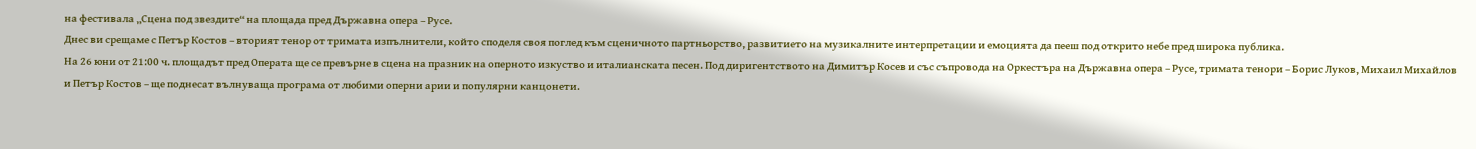на фестивала „Сцена под звездите“ на площада пред Държавна опера – Русе.
Днес ви срещаме с Петър Костов – вторият тенор от тримата изпълнители, който споделя своя поглед към сценичното партньорство, развитието на музикалните интерпретации и емоцията да пееш под открито небе пред широка публика.
На 26 юни от 21:00 ч. площадът пред Операта ще се превърне в сцена на празник на оперното изкуство и италианската песен. Под диригентството на Димитър Косев и със съпровода на Оркестъра на Държавна опера – Русе, тримата тенори – Борис Луков, Михаил Михайлов и Петър Костов – ще поднесат вълнуваща програма от любими оперни арии и популярни канцонети.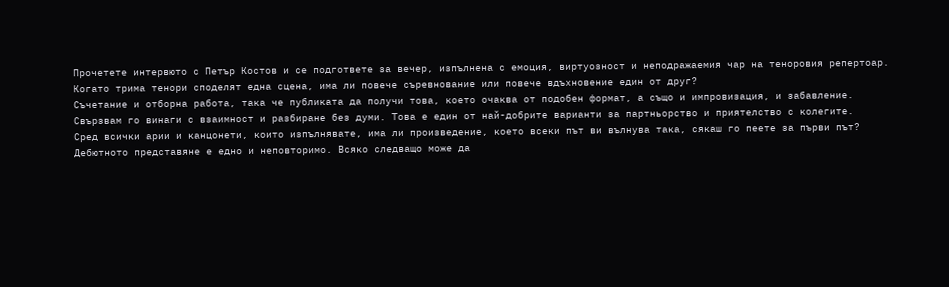Прочетете интервюто с Петър Костов и се подгответе за вечер, изпълнена с емоция, виртуозност и неподражаемия чар на теноровия репертоар.
Когато трима тенори споделят една сцена, има ли повече съревнование или повече вдъхновение един от друг?
Съчетание и отборна работа, така че публиката да получи това, което очаква от подобен формат, а също и импровизация, и забавление. Свързвам го винаги с взаимност и разбиране без думи. Това е един от най-добрите варианти за партньорство и приятелство с колегите.
Сред всички арии и канцонети, които изпълнявате, има ли произведение, което всеки път ви вълнува така, сякаш го пеете за първи път?
Дебютното представяне е едно и неповторимо. Всяко следващо може да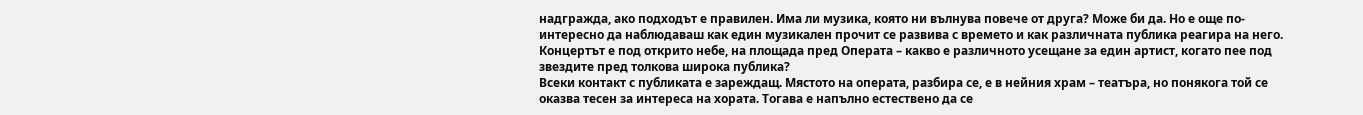надгражда, ако подходът е правилен. Има ли музика, която ни вълнува повече от друга? Може би да. Но е още по-интересно да наблюдаваш как един музикален прочит се развива с времето и как различната публика реагира на него.
Концертът е под открито небе, на площада пред Операта – какво е различното усещане за един артист, когато пее под звездите пред толкова широка публика?
Всеки контакт с публиката е зареждащ. Мястото на операта, разбира се, е в нейния храм – театъра, но понякога той се оказва тесен за интереса на хората. Тогава е напълно естествено да се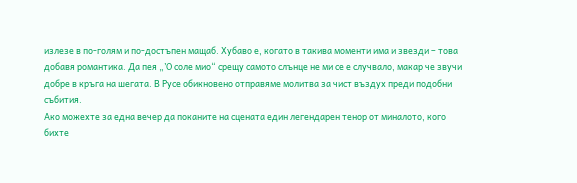излезе в по-голям и по-достъпен мащаб. Хубаво е, когато в такива моменти има и звезди – това добавя романтика. Да пея „’О соле мио“ срещу самото слънце не ми се е случвало, макар че звучи добре в кръга на шегата. В Русе обикновено отправяме молитва за чист въздух преди подобни събития.
Ако можехте за една вечер да поканите на сцената един легендарен тенор от миналото, кого бихте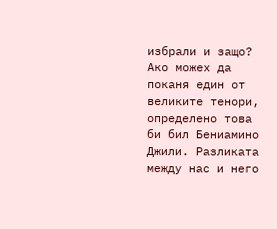избрали и защо?
Ако можех да поканя един от великите тенори, определено това би бил Бениамино Джили. Разликата между нас и него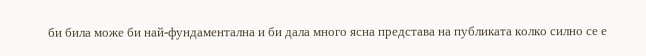би била може би най-фундаментална и би дала много ясна представа на публиката колко силно се е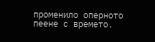променило оперното пеене с времето.